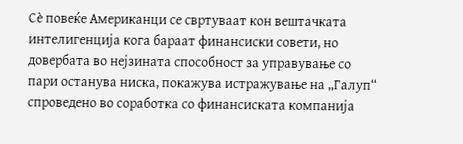Сè повеќе Американци се свртуваат кон вештачката интелигенција кога бараат финансиски совети, но довербата во нејзината способност за управување со пари останува ниска, покажува истражување на „Галуп“ спроведено во соработка со финансиската компанија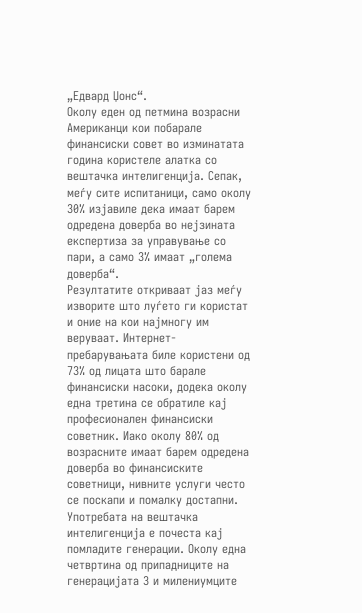„Едвард Џонс“.
Околу еден од петмина возрасни Американци кои побарале финансиски совет во изминатата година користеле алатка со вештачка интелигенција. Сепак, меѓу сите испитаници, само околу 30% изјавиле дека имаат барем одредена доверба во нејзината експертиза за управување со пари, а само 3% имаат „голема доверба“.
Резултатите откриваат јаз меѓу изворите што луѓето ги користат и оние на кои најмногу им веруваат. Интернет-пребарувањата биле користени од 73% од лицата што барале финансиски насоки, додека околу една третина се обратиле кај професионален финансиски советник. Иако околу 80% од возрасните имаат барем одредена доверба во финансиските советници, нивните услуги често се поскапи и помалку достапни.
Употребата на вештачка интелигенција е почеста кај помладите генерации. Околу една четвртина од припадниците на генерацијата З и милениумците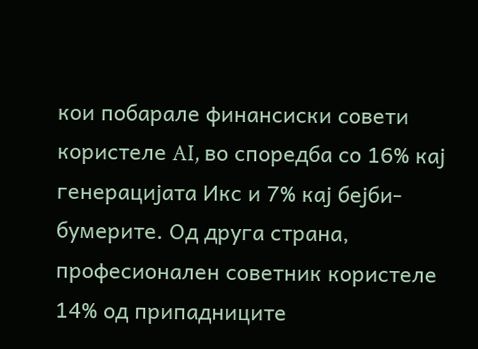кои побарале финансиски совети користеле AI, во споредба со 16% кај генерацијата Икс и 7% кај бејби-бумерите. Од друга страна, професионален советник користеле 14% од припадниците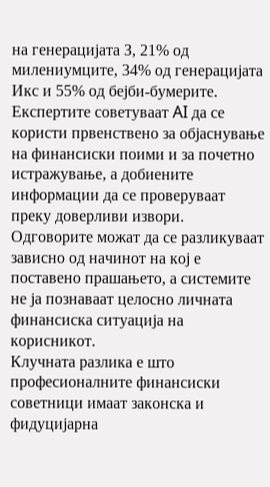на генерацијата З, 21% од милениумците, 34% од генерацијата Икс и 55% од бејби-бумерите.
Експертите советуваат AI да се користи првенствено за објаснување на финансиски поими и за почетно истражување, а добиените информации да се проверуваат преку доверливи извори. Одговорите можат да се разликуваат зависно од начинот на кој е поставено прашањето, а системите не ја познаваат целосно личната финансиска ситуација на корисникот.
Клучната разлика е што професионалните финансиски советници имаат законска и фидуцијарна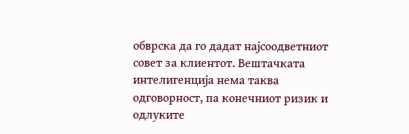обврска да го дадат најсоодветниот совет за клиентот. Вештачката интелигенција нема таква одговорност, па конечниот ризик и одлуките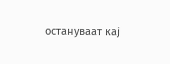остануваат кај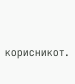корисникот.